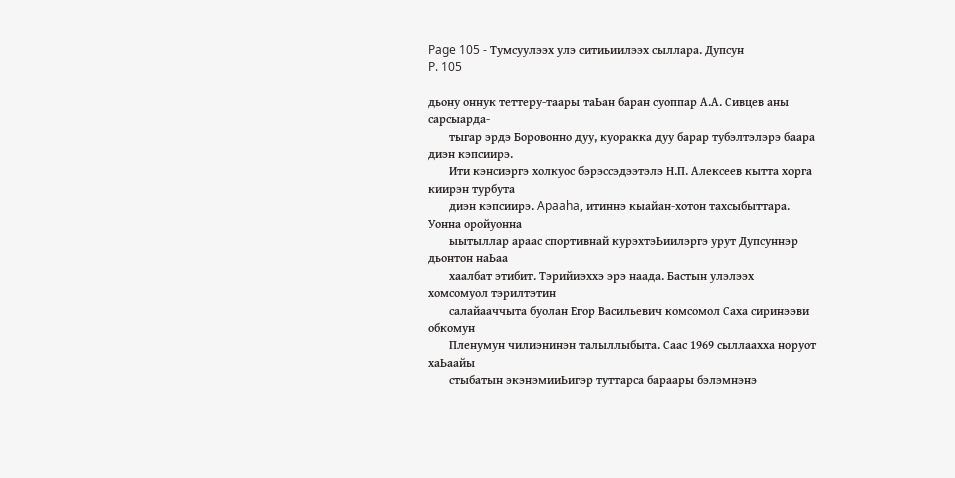Page 105 - Тумсуулээх улэ ситиьиилээх сыллара. Дупсун
P. 105

дьону оннук теттеру-таары таЬан баран суоппар А.А. Сивцев аны сарсыарда-
       тыгар эрдэ Боровонно дуу, куоракка дуу барар тубэлтэлэрэ баара диэн кэпсиирэ.
       Ити кэнсиэргэ холкуос бэрэссэдээтэлэ Н.П. Алексеев кытта хорга киирэн турбута
       диэн кэпсиирэ. Apaaha, итиннэ кыайан-хотон тахсыбыттара. Уонна оройуонна
       ыытыллар араас спортивнай курэхтэЬиилэргэ урут Дупсуннэр дьонтон наЬаа
       хаалбат этибит. Тэрийиэххэ эрэ наада. Бастын улэлээх хомсомуол тэрилтэтин
       салайааччыта буолан Егор Васильевич комсомол Саха сиринээви обкомун
       Пленумун чилиэнинэн талыллыбыта. Саас 1969 сыллаахха норуот хаЬаайы
       стыбатын экэнэмииЬигэр туттарса бараары бэлэмнэнэ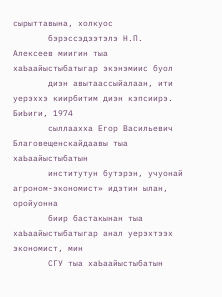сырыттавына, холкуос
       бэрэссэдээтэлэ Н.П. Алексеев миигин тыа хаЬаайыстыбатыгар экэнэмиис буол
       диэн авытаассыйалаан, ити уерэххэ киирбитим диэн кэпсиирэ. БиЬиги, 1974
       сыллаахха Егор Васильевич Благовещенскайдаавы тыа хаЬаайыстыбатын
       институтун бутэрэн, учуонай агроном-экономист» идэтин ылан, оройуонна
       биир бастакынан тыа хаЬаайыстыбатыгар анал уерэхтээх экономист, мин
       СГУ тыа хаЬаайыстыбатын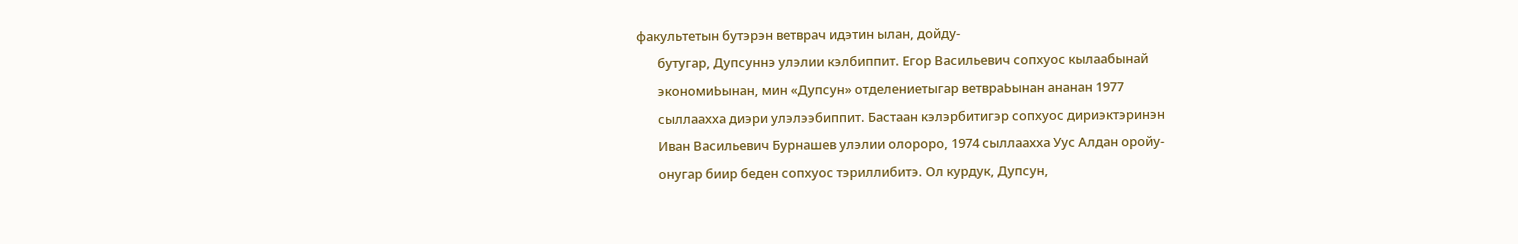факультетын бутэрэн ветврач идэтин ылан, дойду-
       бутугар, Дупсуннэ улэлии кэлбиппит. Егор Васильевич сопхуос кылаабынай
       экономиЬынан, мин «Дупсун» отделениетыгар ветвраЬынан ананан 1977
       сыллаахха диэри улэлээбиппит. Бастаан кэлэрбитигэр сопхуос дириэктэринэн
       Иван Васильевич Бурнашев улэлии олороро, 1974 сыллаахха Уус Алдан оройу-
       онугар биир беден сопхуос тэриллибитэ. Ол курдук, Дупсун,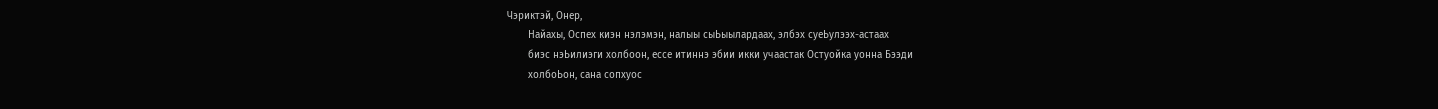Чэриктэй, Онер,
       Найахы, Оспех киэн нэлэмэн, налыы сыЬыылардаах, элбэх суеЬулээх-астаах
       биэс нэЬилиэги холбоон, ессе итиннэ эбии икки учаастак Остуойка уонна Бээди
       холбоЬон, сана сопхуос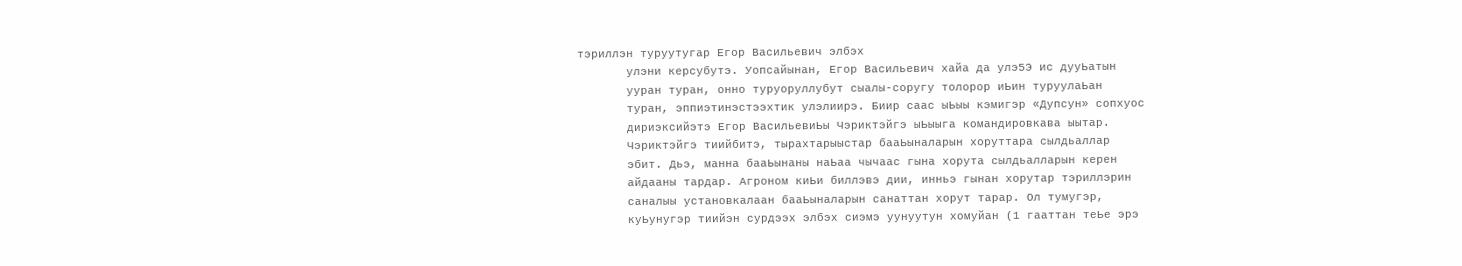тэриллэн туруутугар Егор Васильевич элбэх
       улэни керсубутэ. Уопсайынан, Егор Васильевич хайа да улэ5Э ис дууЬатын
       ууран туран, онно туруоруллубут сыалы-соругу толорор иЬин туруулаЬан
       туран, эппиэтинэстээхтик улэлиирэ. Биир саас ыЬыы кэмигэр «Дупсун» сопхуос
       дириэксийэтэ Егор ВасильевиЬы Чэриктэйгэ ыЬыыга командировкава ыытар.
       Чэриктэйгэ тиийбитэ, тырахтарыыстар бааЬыналарын хоруттара сылдьаллар
       эбит. Дьэ, манна бааЬынаны наЬаа чычаас гына хорута сылдьалларын керен
       айдааны тардар. Агроном киЬи биллэвэ дии, инньэ гынан хорутар тэриллэрин
       саналыы установкалаан бааЬыналарын санаттан хорут тарар. Ол тумугэр,
       куЬунугэр тиийэн сурдээх элбэх сиэмэ уунуутун хомуйан (1 гааттан теЬе эрэ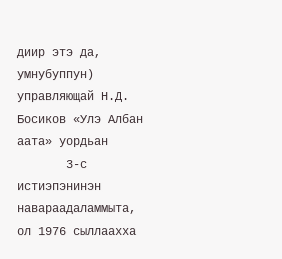диир этэ да, умнубуппун) управляющай Н.Д. Босиков «Улэ Албан аата» уордьан
       3-с истиэпэнинэн навараадаламмыта, ол 1976 сыллаахха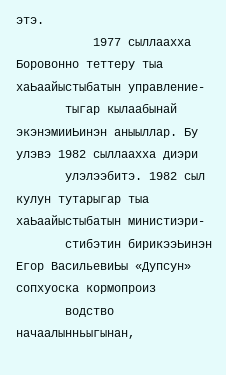этэ.
           1977 сыллаахха Боровонно теттеру тыа хаЬаайыстыбатын управление-
       тыгар кылаабынай экэнэмииЬинэн аныыллар. Бу улэвэ 1982 сыллаахха диэри
       улэлээбитэ. 1982 сыл кулун тутарыгар тыа хаЬаайыстыбатын министиэри-
       стибэтин бирикээЬинэн Егор ВасильевиЬы «Дупсун» сопхуоска кормопроиз
       водство начаалынньыгынан,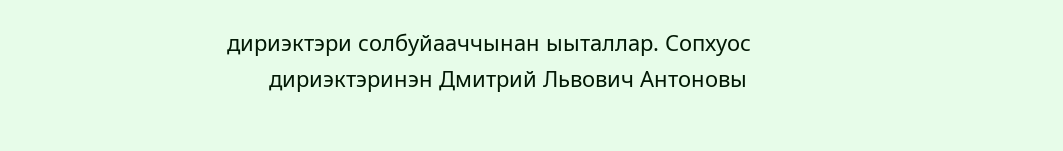дириэктэри солбуйааччынан ыыталлар. Сопхуос
       дириэктэринэн Дмитрий Львович Антоновы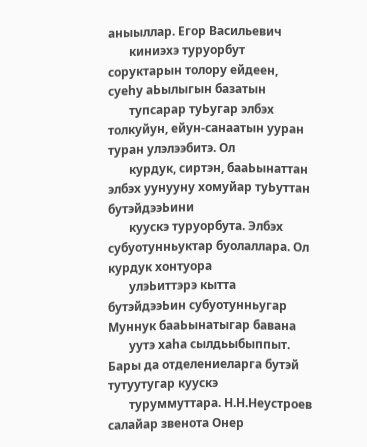аныыллар. Егор Васильевич
       киниэхэ туруорбут соруктарын толору ейдеен, cyehy аЬылыгын базатын
       тупсарар туЬугар элбэх толкуйун, ейун-санаатын ууран туран улэлээбитэ. Ол
       курдук, сиртэн, бааЬынаттан элбэх уунууну хомуйар туЬуттан бутэйдээЬини
       куускэ туруорбута. Элбэх субуотунньуктар буолаллара. Ол курдук хонтуора
       улэЬиттэрэ кытта бутэйдээЬин субуотунньугар Муннук бааЬынатыгар бавана
       уутэ xaha сылдьыбыппыт. Бары да отделениеларга бутэй тутуутугар куускэ
       туруммуттара. Н.Н.Неустроев салайар звенота Онер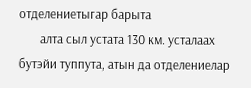отделениетыгар барыта
       алта сыл устата 130 км. усталаах бутэйи туппута, атын да отделениелар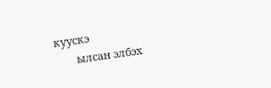куускэ
       ылсан элбэх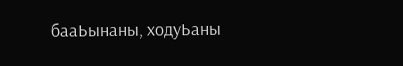бааЬынаны, ходуЬаны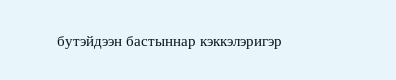бутэйдээн бастыннар кэккэлэригэр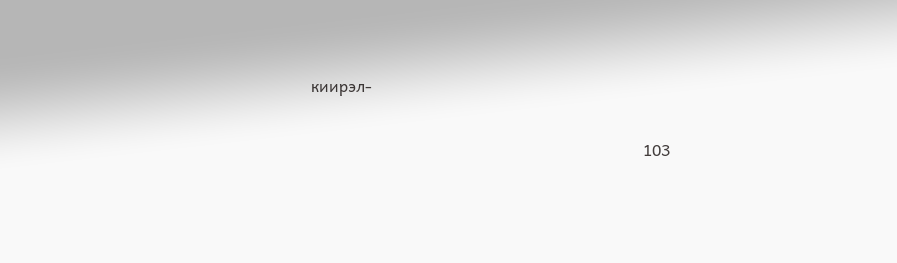киирэл-

                                                                                   103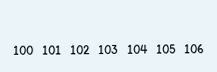100   101   102   103   104   105   106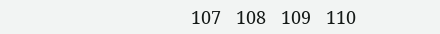107   108   109   110